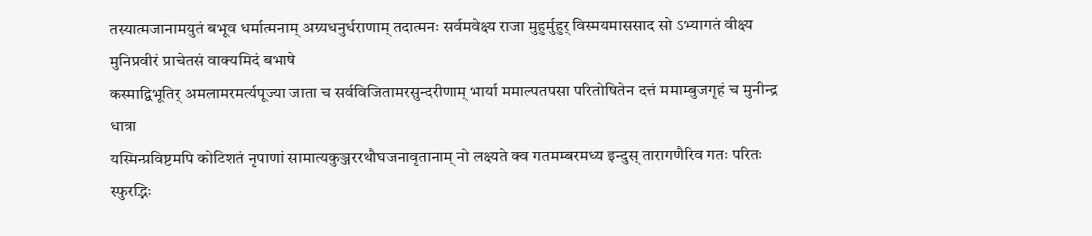तस्यात्मजानामयुतं बभूव धर्मात्मनाम् अग्र्यधनुर्धराणाम् तदात्मनः सर्वमवेक्ष्य राजा मुहुर्मुहुर् विस्मयमाससाद सो ऽभ्यागतं वीक्ष्य मुनिप्रवीरं प्राचेतसं वाक्यमिदं बभाषे
कस्माद्विभूतिर् अमलामरमर्त्यपूज्या जाता च सर्वविजितामरसुन्दरीणाम् भार्या ममाल्पतपसा परितोषितेन दत्तं ममाम्बुजगृहं च मुनीन्द्र धात्रा
यस्मिन्प्रविष्टमपि कोटिशतं नृपाणां सामात्यकुञ्जररथौघजनावृतानाम् नो लक्ष्यते क्व गतमम्बरमध्य इन्दुस् तारागणैरिव गतः परितः स्फुरद्भिः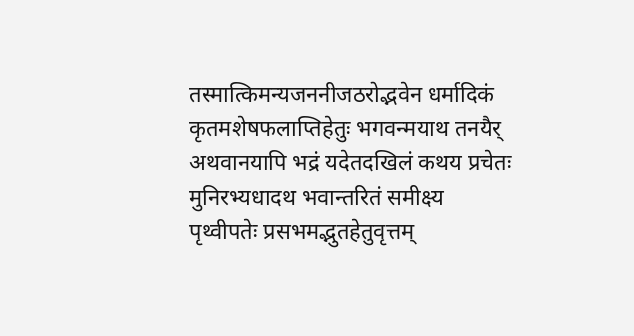तस्मात्किमन्यजननीजठरोद्भवेन धर्मादिकं कृतमशेषफलाप्तिहेतुः भगवन्मयाथ तनयैर् अथवानयापि भद्रं यदेतदखिलं कथय प्रचेतः
मुनिरभ्यधादथ भवान्तरितं समीक्ष्य पृथ्वीपतेः प्रसभमद्भुतहेतुवृत्तम्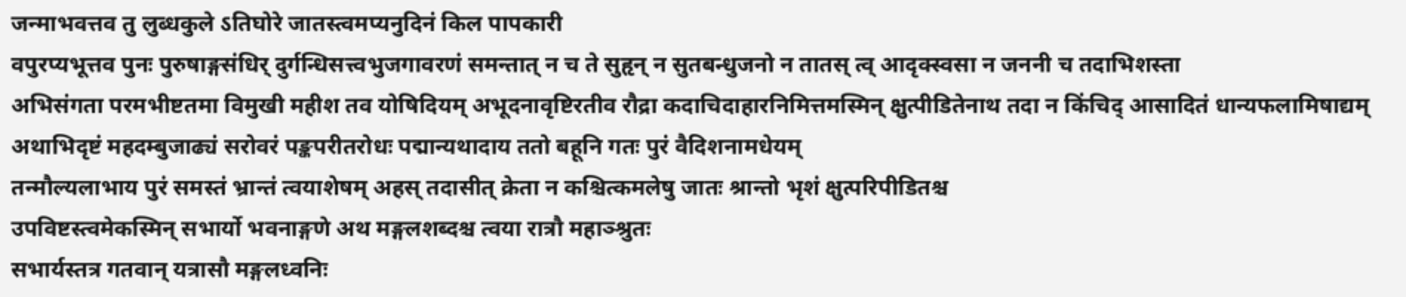जन्माभवत्तव तु लुब्धकुले ऽतिघोरे जातस्त्वमप्यनुदिनं किल पापकारी
वपुरप्यभूत्तव पुनः पुरुषाङ्गसंधिर् दुर्गन्धिसत्त्वभुजगावरणं समन्तात् न च ते सुहृन् न सुतबन्धुजनो न तातस् त्व् आदृक्स्वसा न जननी च तदाभिशस्ता
अभिसंगता परमभीष्टतमा विमुखी महीश तव योषिदियम् अभूदनावृष्टिरतीव रौद्रा कदाचिदाहारनिमित्तमस्मिन् क्षुत्पीडितेनाथ तदा न किंचिद् आसादितं धान्यफलामिषाद्यम्
अथाभिदृष्टं महदम्बुजाढ्यं सरोवरं पङ्कपरीतरोधः पद्मान्यथादाय ततो बहूनि गतः पुरं वैदिशनामधेयम्
तन्मौल्यलाभाय पुरं समस्तं भ्रान्तं त्वयाशेषम् अहस् तदासीत् क्रेता न कश्चित्कमलेषु जातः श्रान्तो भृशं क्षुत्परिपीडितश्च
उपविष्टस्त्वमेकस्मिन् सभार्यो भवनाङ्गणे अथ मङ्गलशब्दश्च त्वया रात्रौ महाञ्श्रुतः
सभार्यस्तत्र गतवान् यत्रासौ मङ्गलध्वनिः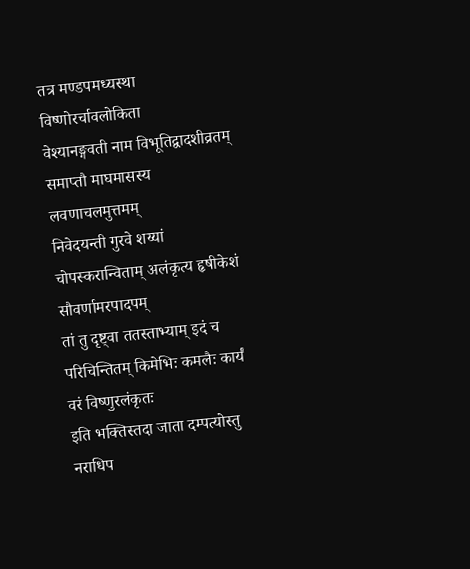तत्र मण्डपमध्यस्था विष्णोरर्चावलोकिता
वेश्यानङ्गवती नाम विभूतिद्वादशीव्रतम् समाप्तौ माघमासस्य लवणाचलमुत्तमम्
निवेदयन्ती गुरवे शय्यां चोपस्करान्विताम् अलंकृत्य हृषीकेशं सौवर्णामरपादपम्
तां तु दृष्ट्वा ततस्ताभ्याम् इदं च परिचिन्तितम् किमेभिः कमलैः कार्यं वरं विष्णुरलंकृतः
इति भक्तिस्तदा जाता दम्पत्योस्तु नराधिप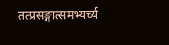तत्प्रसङ्गात्समभ्यर्च्य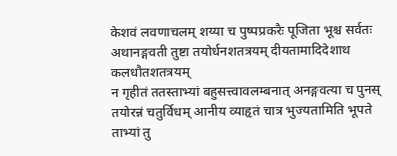केशवं लवणाचलम् शय्या च पुष्पप्रकरैः पूजिता भूश्च सर्वतः
अथानङ्गवती तुष्टा तयोर्धनशतत्रयम् दीयतामादिदेशाथ कलधौतशतत्रयम्
न गृहीतं ततस्ताभ्यां बहुसत्त्वावलम्बनात् अनङ्गवत्या च पुनस् तयोरन्नं चतुर्विधम् आनीय व्याहृतं चात्र भुज्यतामिति भूपते
ताभ्यां तु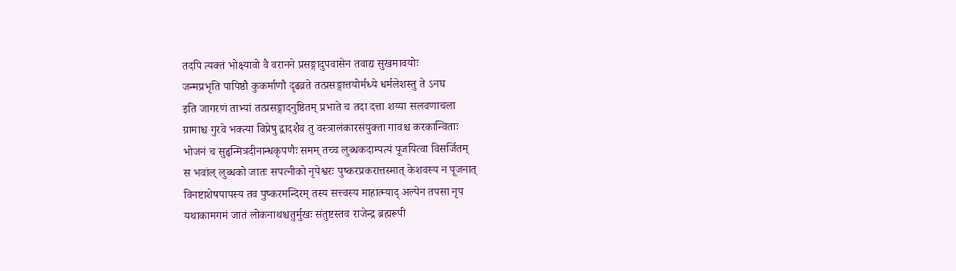तदपि त्यक्तं भोक्ष्यावो वै वरानने प्रसङ्गादुपवासेन तवाद्य सुखमावयोः
जन्मप्रभृति पापिष्ठौ कुकर्माणौ दृढव्रते तत्प्रसङ्गात्तयोर्मध्ये धर्मलेशस्तु ते ऽनघ
इति जागरणं ताभ्यां तत्प्रसङ्गादनुष्ठितम् प्रभाते च तदा दत्ता शय्या सलवणाचला
ग्रामाश्च गुरवे भक्त्या विप्रेषु द्वादशैव तु वस्त्रालंकारसंयुक्ता गावश्च करकान्विताः
भोजनं च सुहृन्मित्रदीनान्धकृपणैः समम् तच्च लुब्धकदाम्पत्यं पूजयित्वा विसर्जितम्
स भवांल् लुब्धको जातः सपत्नीको नृपेश्वरः पुष्करप्रकरात्तस्मात् केशवस्य न पूजनात्
विनष्टाशेषपापस्य तव पुष्करमन्दिरम् तस्य सत्त्वस्य माहात्म्याद् अल्पेन तपसा नृप
यथाकामगमं जातं लोकनाथश्चतुर्मुखः संतुष्टस्तव राजेन्द्र ब्रह्मरूपी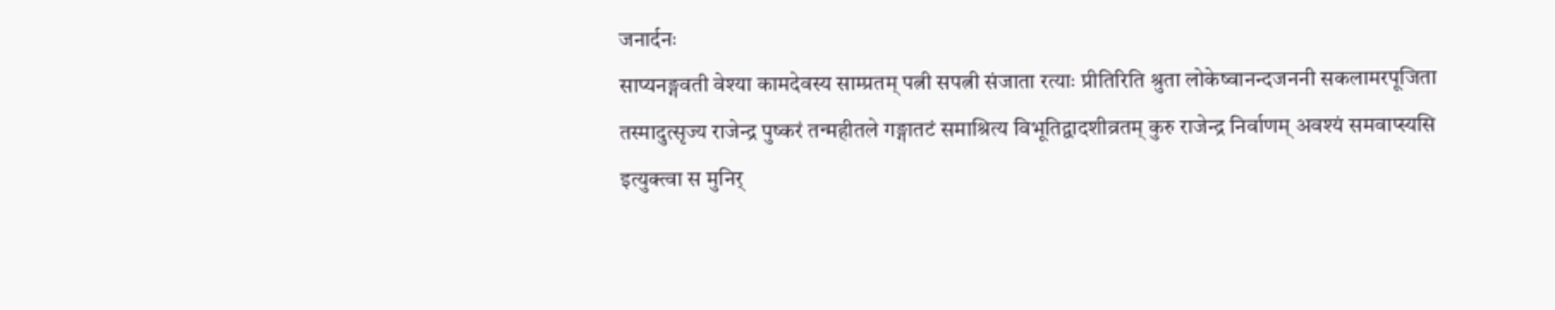जनार्दनः
साप्यनङ्गवती वेश्या कामदेवस्य साम्प्रतम् पत्नी सपत्नी संजाता रत्याः प्रीतिरिति श्रुता लोकेष्वानन्दजननी सकलामरपूजिता
तस्मादुत्सृज्य राजेन्द्र पुष्करं तन्महीतले गङ्गातटं समाश्रित्य विभूतिद्वादशीव्रतम् कुरु राजेन्द्र निर्वाणम् अवश्यं समवाप्स्यसि
इत्युक्त्वा स मुनिर्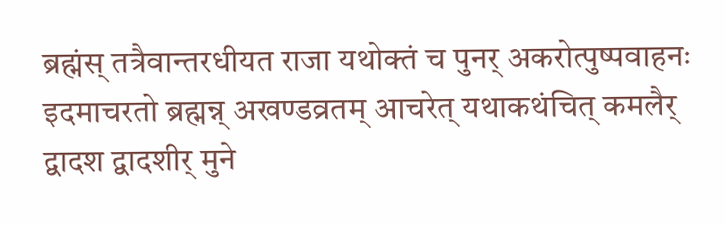ब्रह्मंस् तत्रैवान्तरधीयत राजा यथोक्तं च पुनर् अकरोत्पुष्पवाहनः
इदमाचरतो ब्रह्मन्न् अखण्डव्रतम् आचरेत् यथाकथंचित् कमलैर् द्वादश द्वादशीर् मुने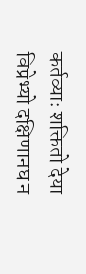कर्तव्याः शक्तितो देया विप्रेभ्यो दक्षिणानघ न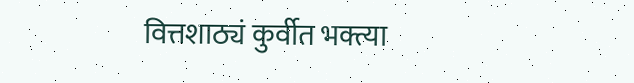वित्तशाठ्यं कुर्वीत भक्त्या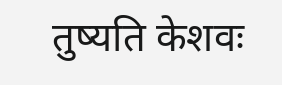तुष्यति केशवः